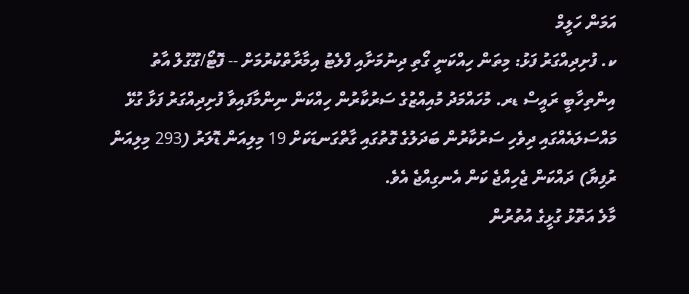އަމަން ހަލީމް
ކ. ފުށިދިއްގަރު ފަޅު: މިތަން ހިއްކަނީ ގޯތި ދިނުމަށާއި ފްލެޓު އިމާރާތްކުރުމަށް -- ފޮޓޯ/ގޫގުލް އާތު
އިންތިހާބީ ރައީސް ޑރ. މުހައްމަދު މުއިއްޒުގެ ސަރުކާރުން ހިއްކަން ނިންމާފައިވާ ފުށިދިއްގަރު ފަޅާ ގުޅޭ މައްސަލައެއްގައި ދިވެހި ސަރުކާރުން ބަދަލުގެ ގޮތުގައި ގާތްގަނޑަކަށް 19 މިލިއަން ޑޮލަރު (293 މިލިއަން ރުފިޔާ) ދައްކަން ޖެހިއްޖެ ކަން އެނގިއްޖެ އެވެ.
މާލެ އަތޮޅު ގުޅީގެ އުތުރުން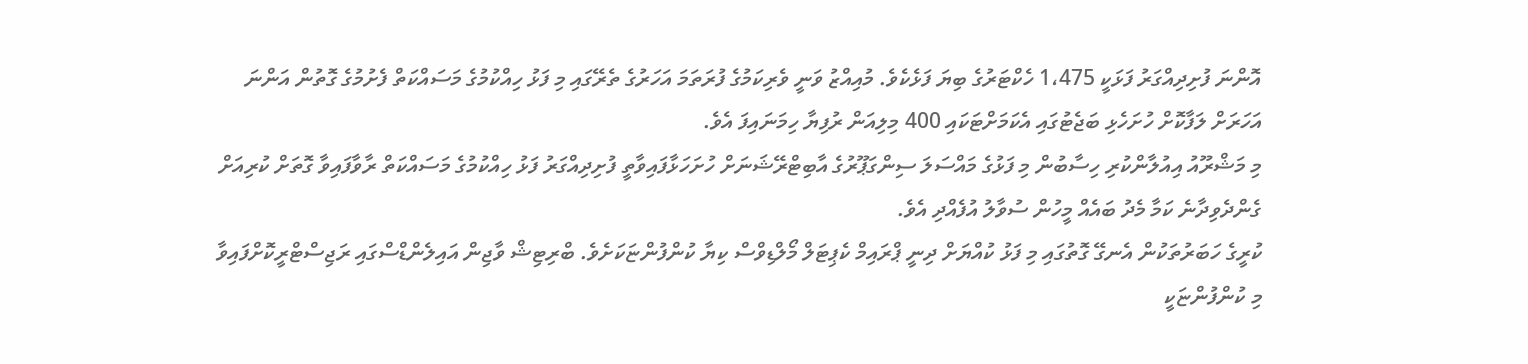އޮންނަ ފުށިދިއްގަރު ފަޅަކީ 1،475 ހެކްޓަރުގެ ބިޔަ ފަޅެކެވެ. މުއިއްޒު ވަނީ ވެރިކަމުގެ ފުރަތަމަ އަހަރުގެ ތެރޭގައި މި ފަޅު ހިއްކުމުގެ މަސައްކަތް ފެށުމުގެ ގޮތުން އަންނަ އަހަރަށް ލަފާކޮށް ހުށަހެޅި ބަޖެޓުގައި އެކަމަށްޓަކައި 400 މިލިއަން ރުފިޔާ ހިމަނައިފަ އެވެ.
މި މަޝްރޫއު އިއުލާންކުރި ހިސާބުން މި ފަޅުގެ މައްސަލަ ސިންގަޕޫރުގެ އާބިޓްރޭޝަނަށް ހުށަހަޅާފައިވާތީ ފުށިދިއްގަރު ފަޅު ހިއްކުމުގެ މަސައްކަތް ރާވާފައިވާ ގޮތަށް ކުރިއަށް ގެންދެވިދާނެ ކަމާ މެދު ބައެއް މީހުން ސުވާލު އުފެއްދި އެވެ.
ކުރީގެ ހަބަރުތަކުން އެނގޭ ގޮތުގައި މި ފަޅު ކުއްޔަށް ދިނީ ޕްރައިމް ކެޕިޓަލް މޯލްޑިވްސް ކިޔާ ކުންފުންޏަކަށެވެ. ބްރިޓިޝް ވާޖިން އައިލެންޑްސްގައި ރަޖިސްޓްރީކޮށްފައިވާ މި ކުންފުންޏަކީ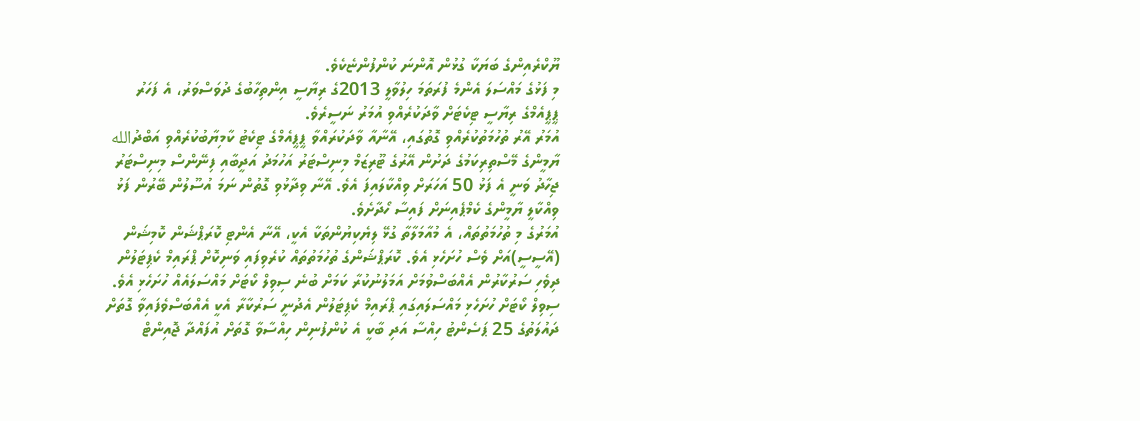ޔޫކްރެއިންގެ ބަޔަކާ ގުޅުން އޮންނަ ކުންފުންޏެކެވެ.
މި ފަޅުގެ މައްސަލަ އެންމެ ފުރަތަމަ ހިލުވާލީ 2013ގެ ރިޔާސީ އިންތިހާބުގެ ދުވަސްވަރު، އެ ފަހަރު ޕީޕީއެމްގެ ރިޔާސީ ޓިކެޓަށް ވާދަކުރެއްވި އުމަރު ނަސީރެވެ.
އުމަރު އޭރު ތުހުމަތުކުރެއްވި ގޮތުގައި، އޭނާއާ ވާދަކުރައްވާ ޕީޕީއެމްގެ ޓިކެޓު ކާމިޔާބުކުރެއްވި އަބްދުالله ޔާމީންގެ މޭސްތިރިކަމުގެ ދަށުން އޭރުގެ ޓޫރިޒަމް މިނިސްޓަރު އަހުމަދު އަދީބާއި ފިނޭންސް މިނިސްޓަރު ޖިހާދު ވަނީ އެ ފަޅު 50 އަހަރަށް ވިއްކާލައިފަ އެވެ. އޭނާ ވިދާޅުވި ގޮތުން ނަމަ އުސޫލުން ބޭރުން ފަޅު ވިއްކާލީ ޔާމީންގެ ކެމްޕެއިނަށް ފައިސާ ހޯދާށެވެ.
އުމަރުގެ މި ތުހުމަތުތައް، އެ މުއާމަލާތާ ގުޅޭ ލިޔެކިޔުންތަކާ އެކީ، އޭނާ އެންޓި ކޮރަޕްޝަން ކޮމިޝަން (އޭސީސީ)އަށް ވެސް ހުށަހެޅި އެވެ. ކޮރަޕްޝަންގެ ތުހުމަތުތައް ކުރެވިފައި ވަނިކޮށް ޕްރައިމް ކެޕިޓަލުން ދިވެހި ސަރުކާރުން އެއްބަސްވުމަށް އަމަލުނުކުރާ ކަމަށް ބުނެ ސިވިލް ކޯޓަށް މައްސަލައެއް ހުށަހެޅި އެވެ.
ސިވިލް ކޯޓަށް ހުށަހެޅި މައްސަލައިގައި ޕްރައިމް ކެޕިޓަލުން އެދުނީ ސަރުކާރާ އެކީ އެއްބަސްވެފައިވާ ގޮތަށް ދައުލަތުގެ 25 ޕަސެންޓު ހިއްސާ އަދި ބާކީ އެ ކުންފުނިން ހިއްސާވާ ގޮތަށް އުފައްދާ ޖޮއިންޓް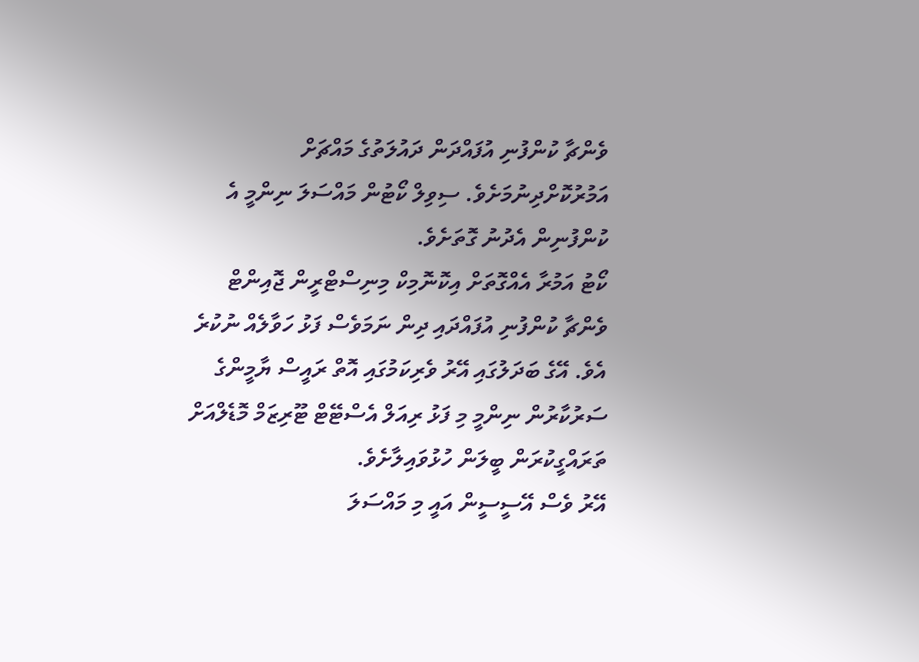ވެންޗާ ކުންފުނި އުފައްދަން ދައުލަތުގެ މައްޗަށް އަމުރުކޮށްދިނުމަށެވެ. ސިވިލް ކޯޓުން މައްސަލަ ނިންމީ އެ ކުންފުނިން އެދުނު ގޮތަށެވެ.
ކޯޓު އަމުރާ އެއްގޮތަށް އިކޮނޮމިކް މިނިސްޓްރީން ޖޮއިންޓް ވެންޗާ ކުންފުނި އުފައްދައި ދިން ނަމަވެސް ފަޅު ހަވާލެއް ނުކުރެ އެވެ. އޭގެ ބަދަލުގައި އޭރު ވެރިކަމުގައި އޮތް ރައީސް ޔާމީންގެ ސަރުކާރުން ނިންމީ މި ފަޅު ރިއަލް އެސްޓޭޓް ޓޫރިޒަމް މޮޑެލްއަށް ތަރައްގީކުރަން ބީލަން ހުޅުވައިލާށެވެ.
އޭރު ވެސް އޭސީސީން އައީ މި މައްސަލަ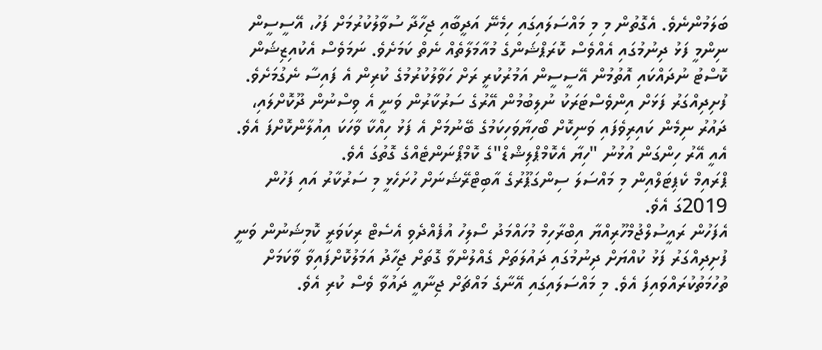ބަލަމުންނެވެ. އެގޮތުން މި މި މައްސަލައިގައި ހިމެނޭ އަދީބާއި ޖިހާދާ ސުވާލުކުރުމަށް ފަހު، އޭސީސީން ނިންމީ ފަޅު ދިނުމުގައި އެއްވެސް ކޮރަޕްޝަންގެ މުއާމަލާތެއް ނެތް ކަމަށެވެ. ނަމަވެސް އެކުއިޒިޝަން ކޮސްޓު ނުދައްކައި އޮތުމުން އޭސީސީން އަމުރުކުރީ ރަށް ހަވާލުކުރުމުގެ ކުރިން އެ ފައިސާ ނެގުމަށެވެ.
ފުށިދިއްގަރު ފަޅަށް އިންވެސްޓަރަކު ނުލިބުމުން އޭރުގެ ސަރުކާރުން ވަނީ އެ ވިސްނުން ދޫކޮށްލައި، ދައުރު ނިމެން ކައިރިވެފައި ވަނިކޮށް ބޯހިޔާވަހިކަމުގެ ބޭނުމަށް އެ ފަޅު ހިއްކާ ވާހަކަ އިއުލާންކޮށްފަ އެވެ. އެއީ އޭރު ހިންގަން އުޅުނު "ހިޔާ އެކޮމްޕްލިޝްޑް"ގެ ކޮމްޕޯނަންޓެއްގެ ގޮތުގަ އެވެ.
ޕްރައިމް ކެޕިޓަލްއިން މި މައްސަލަ ސިންގަޕޫރުގެ އާބިޓްރޭޝަނަށް ހުށަހެޅީ މި ސަރުކާރު އައި ފަހުން 2019ގަ އެވެ.
އެފަހުން ރައީސުލްޖުމްހޫރިއްޔާ އިބްރާހިމް މުހައްމަދު ސޯލިހު އުފެއްދެވި އެސެޓް ރިކަވަރީ ކޮމިޝަނުން ވަނީ ފުށިދިއްގަރު ފަޅު ކުއްޔަށް ދިނުމުގައި ދައުލަތަށް ގެއްލުންވާ ގޮތަށް ޖިހާދު އަމަލުކޮށްފައިވާ ވާކަމަށް ތުހުމަތުކުރައްވައިފަ އެވެ. މި މައްސަލައިގައި އޭނާގެ މައްޗަށް ޖިނާއީ ދައުވާ ވެސް ކުރި އެވެ.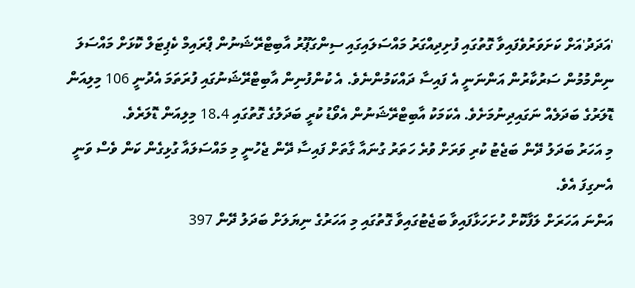'އަދަދު'އަށް ކަށަވަރުވެފައިވާ ގޮތުގައި ފުށިދިއްގަރު މައްސަލައިގައި ސިންގަޕޫރު އާބިޓްރޭޝަނުން ޕްރައިމް ކެޕިޓަލް ކޮޅަށް މައްސަލަ ނިންމުމުން ސަރުކާރުން އަންނަނީ އެ ފައިސާ ދައްކަމުންނެވެ. އެ ކުންފުނިން އާބިޓްރޭޝަނުގައި ފުރަތަމަ އެދުނީ 106 މިލިއަން ޑޮލަރުގެ ބަދަލެއް ނަގައިދިނުމަށެވެ. އެކަމަކު އާބިޓްރޭޝަނުން އެވޯޑު ކުރީ ބަދަލުގެ ގޮތުގައި 18.4 މިލިއަން ޑޮލަރެވެ.
މި އަހަރު ބަދަލު ދޭން ބަޖެޓު ކުރި ވަރަށް ވުރެ ހަތަރު ގުނައާ ގާތަށް ފައިސާ ދޭން ޖެހުނީ މި މައްސަލައާ ގުޅިގެން ކަން ވެސް ވަނީ އެނގިފަ އެވެ.
އަންނަ އަހަރަށް ލަފާކޮށް ހުށަހަޅާފައިވާ ބަޖެޓުގައިވާ ގޮތުގައި މި އަހަރުގެ ނިޔަލަށް ބަދަލު ދޭން 397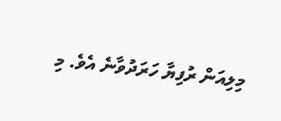މިލިއަން ރުފިޔާ ހަރަދުވާނެ އެވެ. މި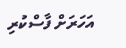އަހަރަށް ފާސްކުރި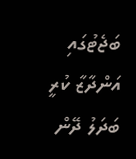ބަޖެޓުގައި އަންދާޒާ ކުރީ ބަދަލު ދޭން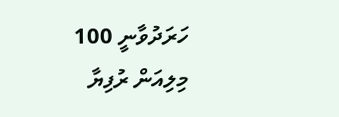ހަރަދުވާނީ 100 މިލިއަން ރުފިޔާ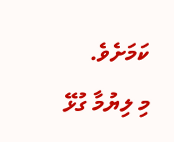ކަމަށެވެ.
މި ލިޔުމާ ގުޅޭ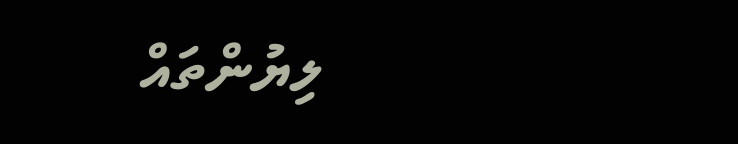ލިޔުންތައް